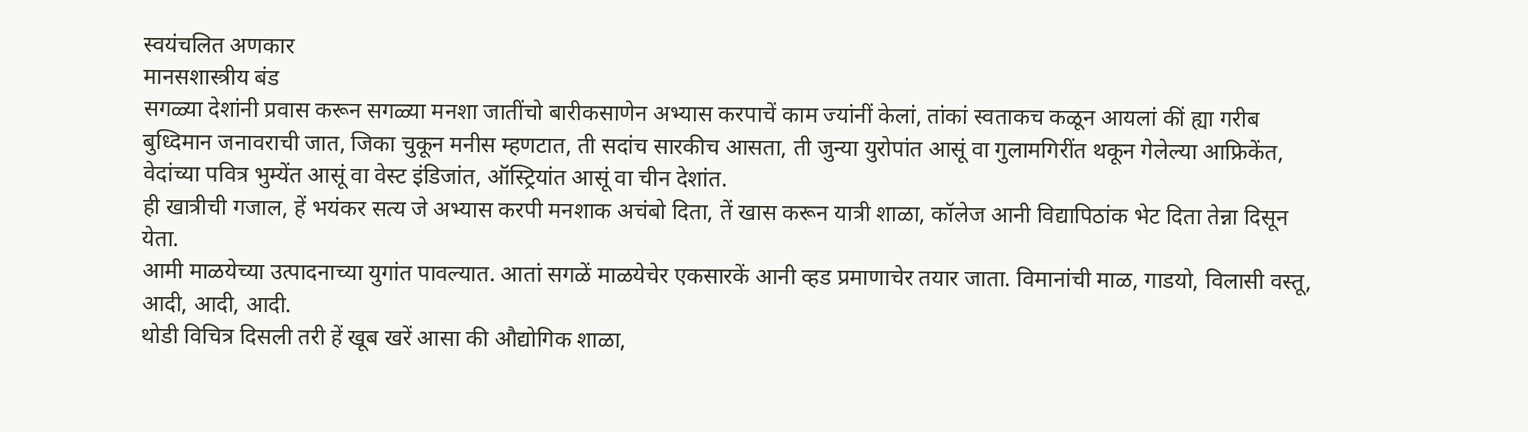स्वयंचलित अणकार
मानसशास्त्रीय बंड
सगळ्या देशांनी प्रवास करून सगळ्या मनशा जातींचो बारीकसाणेन अभ्यास करपाचें काम ज्यांनीं केलां, तांकां स्वताकच कळून आयलां कीं ह्या गरीब बुध्दिमान जनावराची जात, जिका चुकून मनीस म्हणटात, ती सदांच सारकीच आसता, ती जुन्या युरोपांत आसूं वा गुलामगिरींत थकून गेलेल्या आफ्रिकेंत, वेदांच्या पवित्र भुम्येंत आसूं वा वेस्ट इंडिजांत, ऑस्ट्रियांत आसूं वा चीन देशांत.
ही खात्रीची गजाल, हें भयंकर सत्य जे अभ्यास करपी मनशाक अचंबो दिता, तें खास करून यात्री शाळा, कॉलेज आनी विद्यापिठांक भेट दिता तेन्ना दिसून येता.
आमी माळयेच्या उत्पादनाच्या युगांत पावल्यात. आतां सगळें माळयेचेर एकसारकें आनी व्हड प्रमाणाचेर तयार जाता. विमानांची माळ, गाडयो, विलासी वस्तू, आदी, आदी, आदी.
थोडी विचित्र दिसली तरी हें खूब खरें आसा की औद्योगिक शाळा,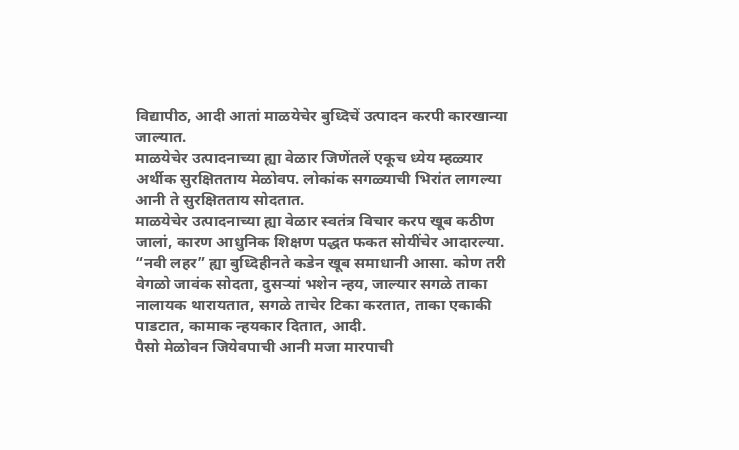विद्यापीठ, आदी आतां माळयेचेर बुध्दिचें उत्पादन करपी कारखान्या जाल्यात.
माळयेचेर उत्पादनाच्या ह्या वेळार जिणेंतलें एकूच ध्येय म्हळ्यार अर्थीक सुरक्षितताय मेळोवप. लोकांक सगळ्याची भिरांत लागल्या आनी ते सुरक्षितताय सोदतात.
माळयेचेर उत्पादनाच्या ह्या वेळार स्वतंत्र विचार करप खूब कठीण जालां, कारण आधुनिक शिक्षण पद्धत फकत सोयींचेर आदारल्या.
“नवी लहर” ह्या बुध्दिहीनते कडेन खूब समाधानी आसा. कोण तरी वेगळो जावंक सोदता, दुसऱ्यां भशेन न्हय, जाल्यार सगळे ताका नालायक थारायतात, सगळे ताचेर टिका करतात, ताका एकाकी पाडटात, कामाक न्हयकार दितात, आदी.
पैसो मेळोवन जियेवपाची आनी मजा मारपाची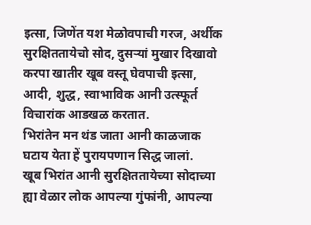इत्सा, जिणेंत यश मेळोवपाची गरज, अर्थीक सुरक्षिततायेचो सोद, दुसऱ्यां मुखार दिखावो करपा खातीर खूब वस्तू घेवपाची इत्सा, आदी, शुद्ध, स्वाभाविक आनी उत्स्फूर्त विचारांक आडखळ करतात.
भिरांतेन मन थंड जाता आनी काळजाक घटाय येता हें पुरायपणान सिद्ध जालां.
खूब भिरांत आनी सुरक्षिततायेच्या सोदाच्या ह्या वेळार लोक आपल्या गुंफांनी, आपल्या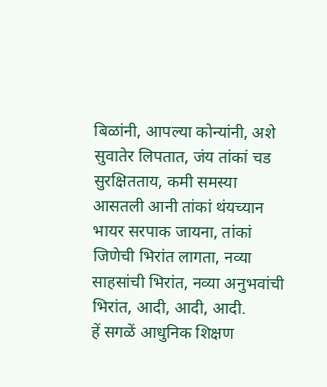बिळांनी, आपल्या कोन्यांनी, अशे सुवातेर लिपतात, जंय तांकां चड सुरक्षितताय, कमी समस्या आसतली आनी तांकां थंयच्यान भायर सरपाक जायना, तांकां जिणेची भिरांत लागता, नव्या साहसांची भिरांत, नव्या अनुभवांची भिरांत, आदी, आदी, आदी.
हें सगळें आधुनिक शिक्षण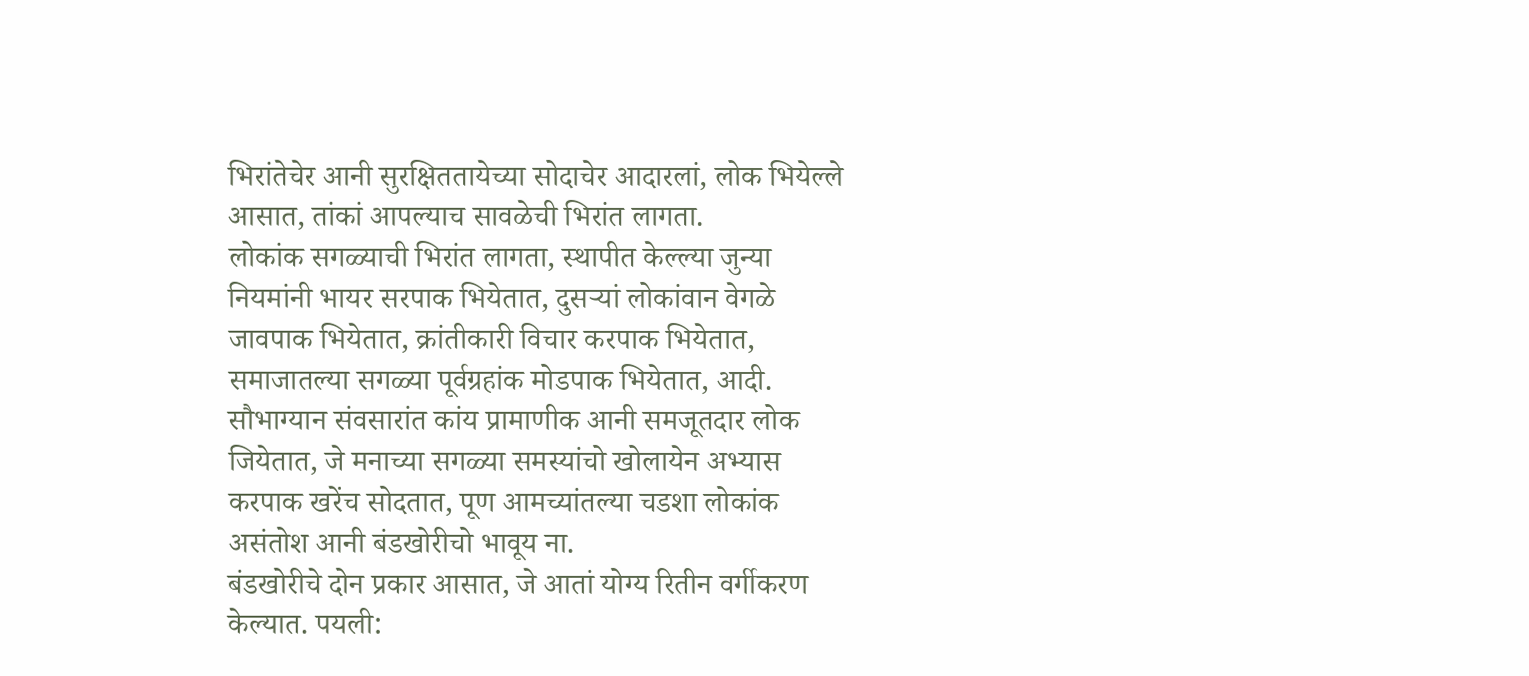भिरांतेचेर आनी सुरक्षिततायेच्या सोदाचेर आदारलां, लोक भियेल्ले आसात, तांकां आपल्याच सावळेची भिरांत लागता.
लोकांक सगळ्याची भिरांत लागता, स्थापीत केल्ल्या जुन्या नियमांनी भायर सरपाक भियेतात, दुसऱ्यां लोकांवान वेगळे जावपाक भियेतात, क्रांतीकारी विचार करपाक भियेतात, समाजातल्या सगळ्या पूर्वग्रहांक मोडपाक भियेतात, आदी.
सौभाग्यान संवसारांत कांय प्रामाणीक आनी समजूतदार लोक जियेतात, जे मनाच्या सगळ्या समस्यांचो खोलायेन अभ्यास करपाक खरेंच सोदतात, पूण आमच्यांतल्या चडशा लोकांक असंतोश आनी बंडखोरीचो भावूय ना.
बंडखोरीचे दोन प्रकार आसात, जे आतां योग्य रितीन वर्गीकरण केल्यात. पयली: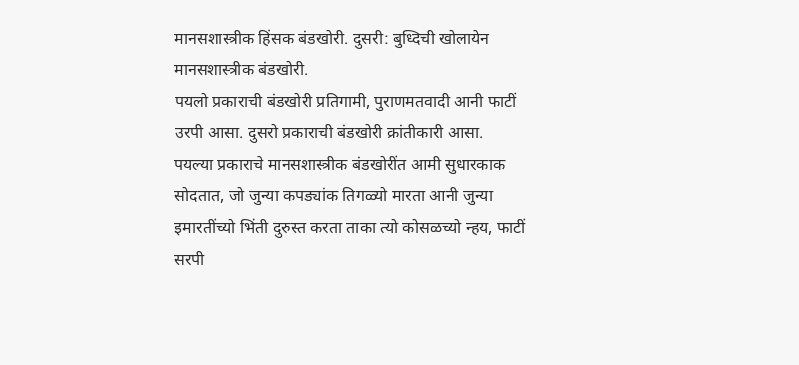मानसशास्त्रीक हिंसक बंडखोरी. दुसरी: बुध्दिची खोलायेन मानसशास्त्रीक बंडखोरी.
पयलो प्रकाराची बंडखोरी प्रतिगामी, पुराणमतवादी आनी फाटीं उरपी आसा. दुसरो प्रकाराची बंडखोरी क्रांतीकारी आसा.
पयल्या प्रकाराचे मानसशास्त्रीक बंडखोरींत आमी सुधारकाक सोदतात, जो जुन्या कपड्यांक तिगळ्यो मारता आनी जुन्या इमारतींच्यो भिंती दुरुस्त करता ताका त्यो कोसळच्यो न्हय, फाटीं सरपी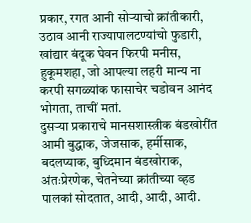प्रकार, रगत आनी सोऱ्याचो क्रांतीकारी, उठाव आनी राज्यापालटण्यांचो फुडारी, खांद्यार बंदूक घेवन फिरपी मनीस, हुकूमशहा, जो आपल्या लहरी मान्य ना करपी सगळ्यांक फासाचेर चडोवन आनंद भोगता, ताचीं मतां.
दुसऱ्या प्रकाराचे मानसशास्त्रीक बंडखोरींत आमी बुद्धाक, जेजसाक, हर्मीसाक, बदलप्याक, बुध्दिमान बंडखोराक, अंतःप्रेरणेक, चेतनेच्या क्रांतीच्या व्हड पालकां सोदतात, आदी, आदी, आदी.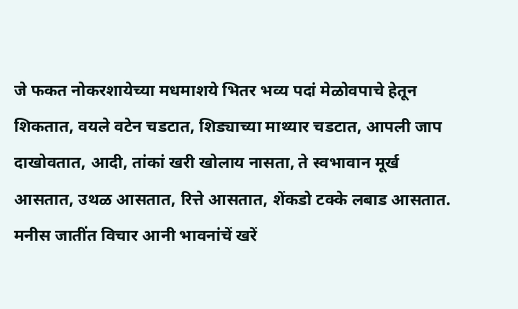जे फकत नोकरशायेच्या मधमाशये भितर भव्य पदां मेळोवपाचे हेतून शिकतात, वयले वटेन चडटात, शिड्याच्या माथ्यार चडटात, आपली जाप दाखोवतात, आदी, तांकां खरी खोलाय नासता, ते स्वभावान मूर्ख आसतात, उथळ आसतात, रित्ते आसतात, शेंकडो टक्के लबाड आसतात.
मनीस जातींत विचार आनी भावनांचें खरें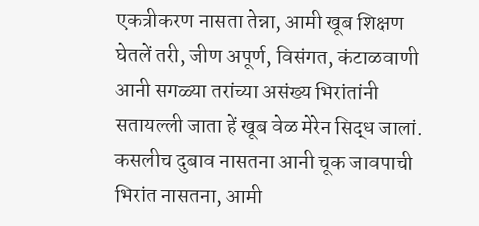एकत्रीकरण नासता तेन्ना, आमी खूब शिक्षण घेतलें तरी, जीण अपूर्ण, विसंगत, कंटाळवाणी आनी सगळ्या तरांच्या असंख्य भिरांतांनी सतायल्ली जाता हें खूब वेळ मेरेन सिद्ध जालां.
कसलीच दुबाव नासतना आनी चूक जावपाची भिरांत नासतना, आमी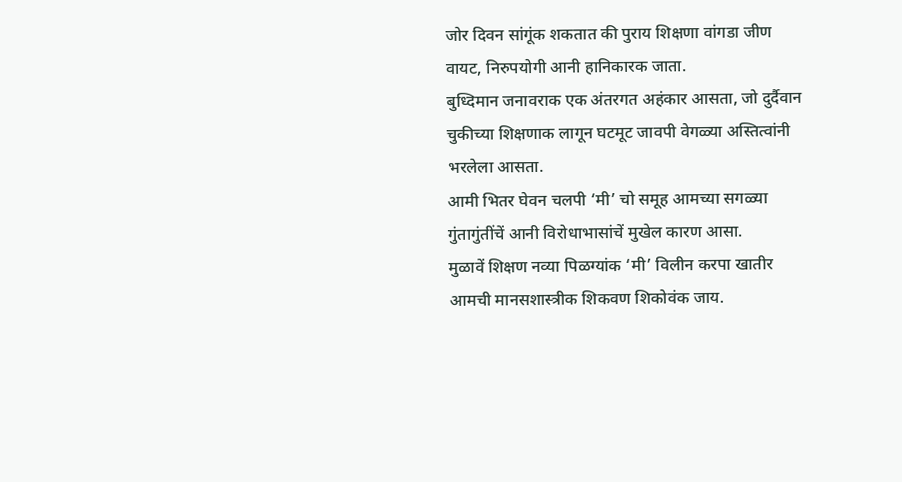जोर दिवन सांगूंक शकतात की पुराय शिक्षणा वांगडा जीण वायट, निरुपयोगी आनी हानिकारक जाता.
बुध्दिमान जनावराक एक अंतरगत अहंकार आसता, जो दुर्दैवान चुकीच्या शिक्षणाक लागून घटमूट जावपी वेगळ्या अस्तित्वांनी भरलेला आसता.
आमी भितर घेवन चलपी ‘मी’ चो समूह आमच्या सगळ्या गुंतागुंतींचें आनी विरोधाभासांचें मुखेल कारण आसा.
मुळावें शिक्षण नव्या पिळग्यांक ‘मी’ विलीन करपा खातीर आमची मानसशास्त्रीक शिकवण शिकोवंक जाय.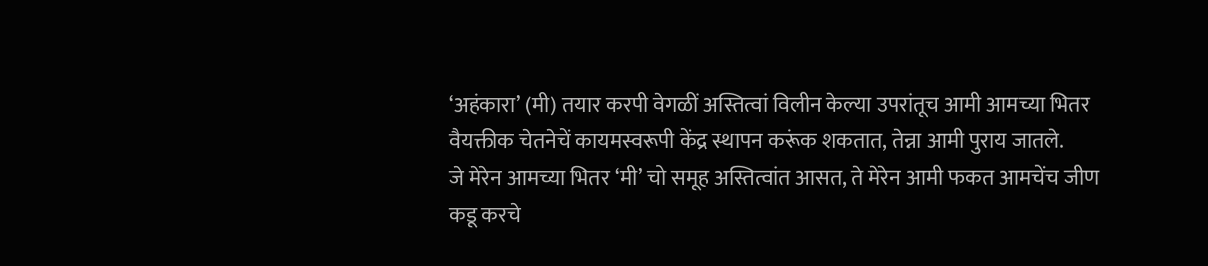‘अहंकारा’ (मी) तयार करपी वेगळीं अस्तित्वां विलीन केल्या उपरांतूच आमी आमच्या भितर वैयक्तीक चेतनेचें कायमस्वरूपी केंद्र स्थापन करूंक शकतात, तेन्ना आमी पुराय जातले.
जे मेरेन आमच्या भितर ‘मी’ चो समूह अस्तित्वांत आसत, ते मेरेन आमी फकत आमचेंच जीण कडू करचे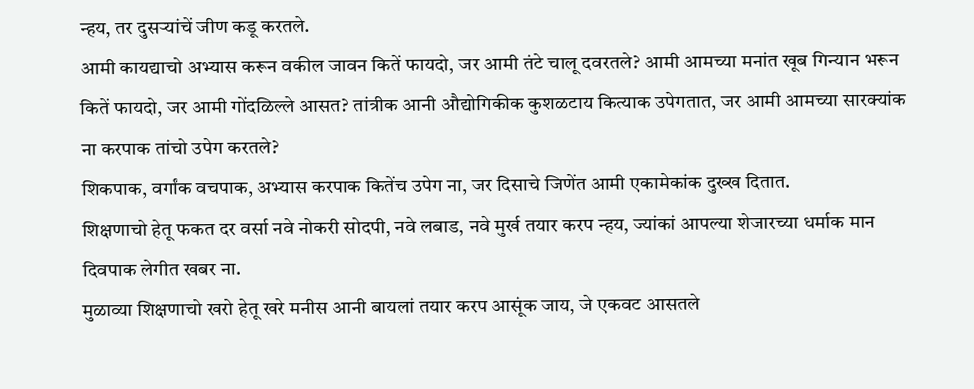न्हय, तर दुसऱ्यांचें जीण कडू करतले.
आमी कायद्याचो अभ्यास करून वकील जावन कितें फायदो, जर आमी तंटे चालू दवरतले? आमी आमच्या मनांत खूब गिन्यान भरून कितें फायदो, जर आमी गोंदळिल्ले आसत? तांत्रीक आनी औद्योगिकीक कुशळटाय कित्याक उपेगतात, जर आमी आमच्या सारक्यांक ना करपाक तांचो उपेग करतले?
शिकपाक, वर्गांक वचपाक, अभ्यास करपाक कितेंच उपेग ना, जर दिसाचे जिणेंत आमी एकामेकांक दुख्ख दितात.
शिक्षणाचो हेतू फकत दर वर्सा नवे नोकरी सोदपी, नवे लबाड, नवे मुर्ख तयार करप न्हय, ज्यांकां आपल्या शेजारच्या धर्माक मान दिवपाक लेगीत खबर ना.
मुळाव्या शिक्षणाचो खरो हेतू खरे मनीस आनी बायलां तयार करप आसूंक जाय, जे एकवट आसतले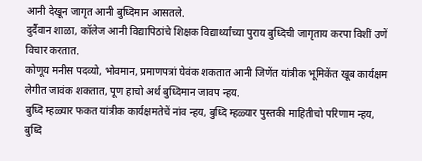आनी देखून जागृत आनी बुध्दिमान आसतले.
दुर्दैवान शाळा, कॉलेज आनी विद्यापिठांचे शिक्षक विद्यार्थ्यांच्या पुराय बुध्दिची जागृताय करपा विशीं उणें विचार करतात.
कोणूय मनीस पदव्यो, भोवमान, प्रमाणपत्रां घेवंक शकतात आनी जिणेंत यांत्रीक भूमिकेंत खूब कार्यक्षम लेगीत जावंक शकतात, पूण हाचो अर्थ बुध्दिमान जावप न्हय.
बुध्दि म्हळ्यार फकत यांत्रीक कार्यक्षमतेचें नांव न्हय, बुध्दि म्हळ्यार पुस्तकी माहितीचो परिणाम न्हय, बुध्दि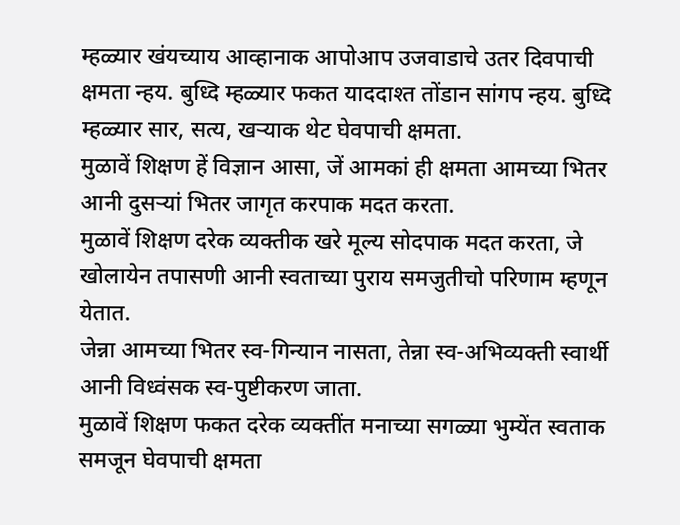म्हळ्यार खंयच्याय आव्हानाक आपोआप उजवाडाचे उतर दिवपाची क्षमता न्हय. बुध्दि म्हळ्यार फकत याददाश्त तोंडान सांगप न्हय. बुध्दि म्हळ्यार सार, सत्य, खऱ्याक थेट घेवपाची क्षमता.
मुळावें शिक्षण हें विज्ञान आसा, जें आमकां ही क्षमता आमच्या भितर आनी दुसऱ्यां भितर जागृत करपाक मदत करता.
मुळावें शिक्षण दरेक व्यक्तीक खरे मूल्य सोदपाक मदत करता, जे खोलायेन तपासणी आनी स्वताच्या पुराय समजुतीचो परिणाम म्हणून येतात.
जेन्ना आमच्या भितर स्व-गिन्यान नासता, तेन्ना स्व-अभिव्यक्ती स्वार्थी आनी विध्वंसक स्व-पुष्टीकरण जाता.
मुळावें शिक्षण फकत दरेक व्यक्तींत मनाच्या सगळ्या भुम्येंत स्वताक समजून घेवपाची क्षमता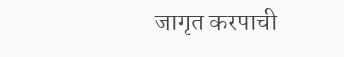जागृत करपाची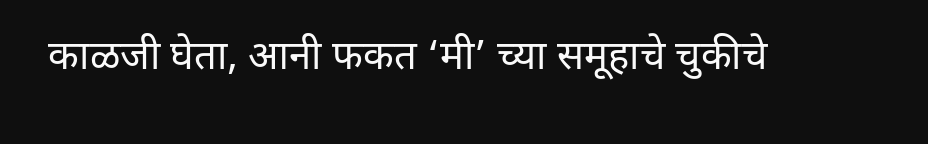काळजी घेता, आनी फकत ‘मी’ च्या समूहाचे चुकीचे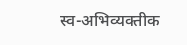स्व-अभिव्यक्तीक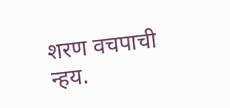शरण वचपाची न्हय.